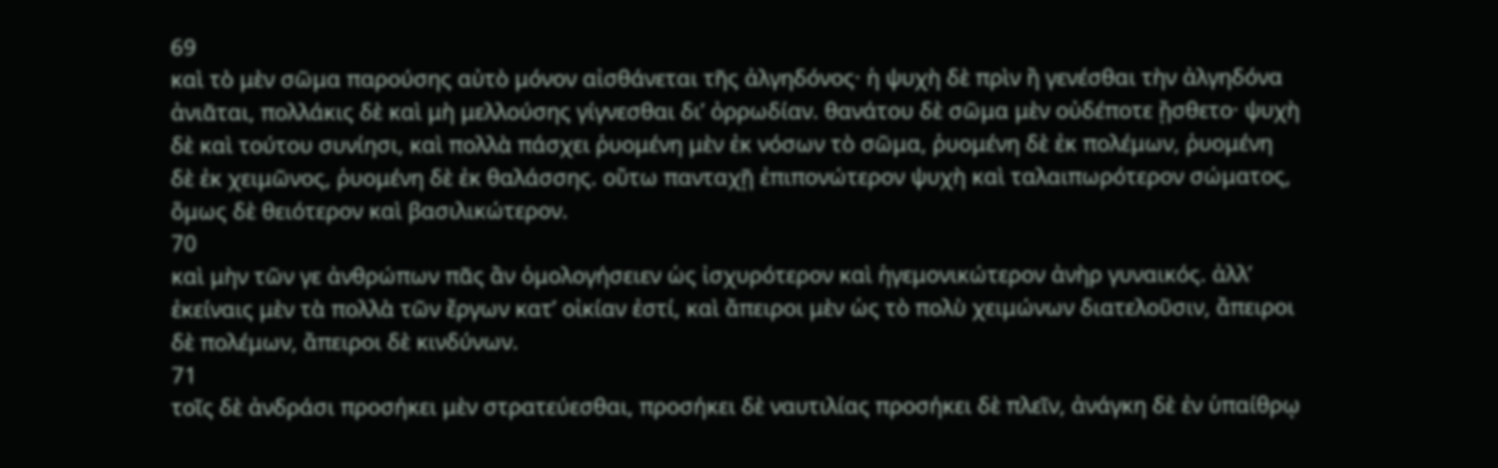69
καὶ τὸ μὲν σῶμα παρούσης αὐτὸ μόνον αἰσθάνεται τῆς ἀλγηδόνος· ἡ ψυχὴ δὲ πρὶν ἢ γενέσθαι τὴν ἀλγηδόνα ἀνιᾶται, πολλάκις δὲ καὶ μὴ μελλούσης γίγνεσθαι διʼ ὀρρωδίαν. θανάτου δὲ σῶμα μὲν οὐδέποτε ᾔσθετο· ψυχὴ δὲ καὶ τούτου συνίησι, καὶ πολλὰ πάσχει ῥυομένη μὲν ἐκ νόσων τὸ σῶμα, ῥυομένη δὲ ἐκ πολέμων, ῥυομένη δὲ ἐκ χειμῶνος, ῥυομένη δὲ ἐκ θαλάσσης. οὕτω πανταχῇ ἐπιπονώτερον ψυχὴ καὶ ταλαιπωρότερον σώματος, ὅμως δὲ θειότερον καὶ βασιλικώτερον.
70
καὶ μὴν τῶν γε ἀνθρώπων πᾶς ἂν ὁμολογήσειεν ὡς ἰσχυρότερον καὶ ἡγεμονικώτερον ἀνὴρ γυναικός. ἀλλʼ ἐκείναις μὲν τὰ πολλὰ τῶν ἔργων κατʼ οἰκίαν ἐστί, καὶ ἄπειροι μὲν ὡς τὸ πολὺ χειμώνων διατελοῦσιν, ἄπειροι δὲ πολέμων, ἄπειροι δὲ κινδύνων.
71
τοῖς δὲ ἀνδράσι προσήκει μὲν στρατεύεσθαι, προσήκει δὲ ναυτιλίας προσήκει δὲ πλεῖν, ἀνάγκη δὲ ἐν ὑπαίθρῳ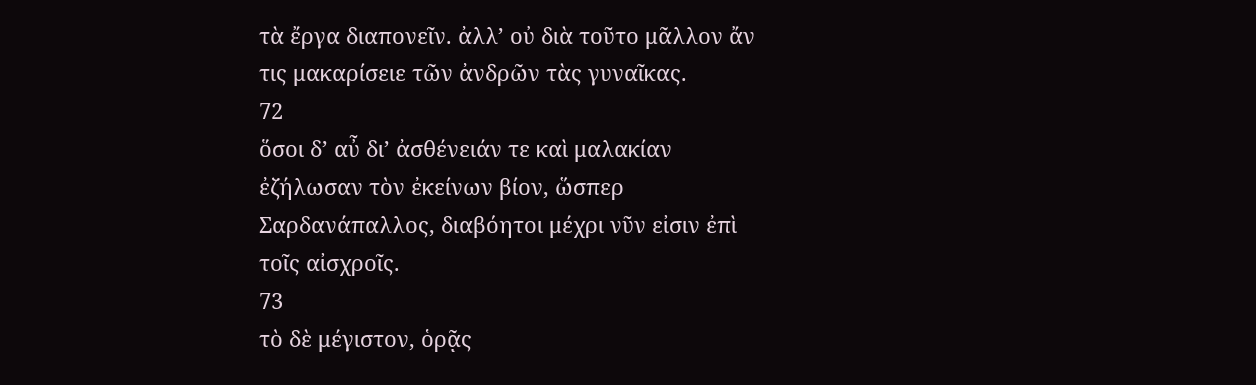τὰ ἔργα διαπονεῖν. ἀλλʼ οὐ διὰ τοῦτο μᾶλλον ἄν τις μακαρίσειε τῶν ἀνδρῶν τὰς γυναῖκας.
72
ὅσοι δʼ αὖ διʼ ἀσθένειάν τε καὶ μαλακίαν ἐζήλωσαν τὸν ἐκείνων βίον, ὥσπερ Σαρδανάπαλλος, διαβόητοι μέχρι νῦν εἰσιν ἐπὶ τοῖς αἰσχροῖς.
73
τὸ δὲ μέγιστον, ὁρᾷς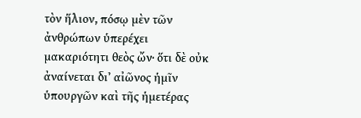τὸν ἥλιον, πόσῳ μὲν τῶν ἀνθρώπων ὑπερέχει μακαριότητι θεὸς ὤν· ὅτι δὲ οὐκ ἀναίνεται διʼ αἰῶνος ἡμῖν ὑπουργῶν καὶ τῆς ἡμετέρας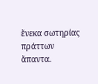ἕνεκα σωτηρίας πράττων ἅπαντα.